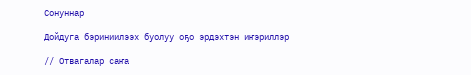Сонуннар

Дойдуга бэриниилээх буолуу оҕо эрдэхтэн иҥэриллэр

// Отвагалар саҥа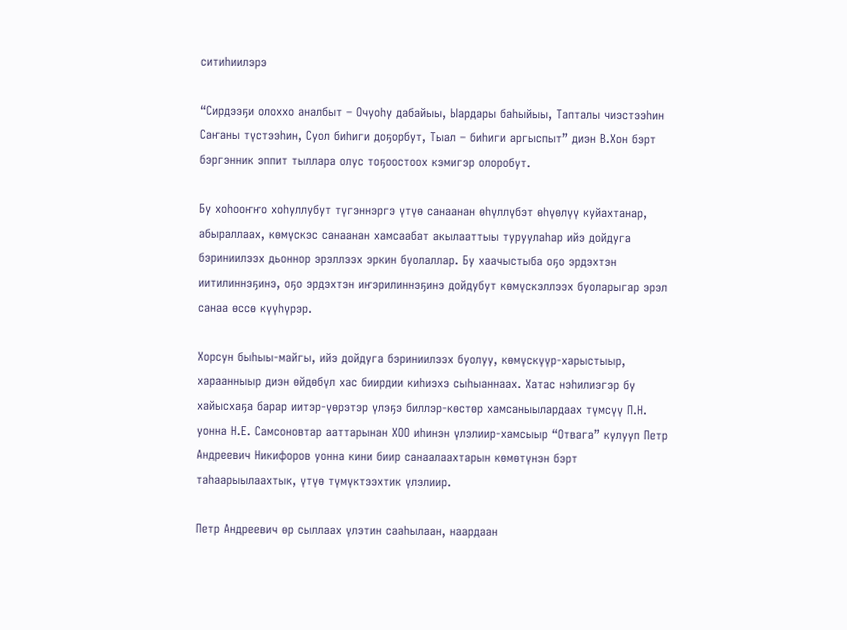ситиһиилэрэ

“Сирдээҕи олоххо аналбыт – Очуоһу дабайыы, Ыардары баһыйыы, Тапталы чиэстээһин Саҥаны түстээһин, Суол биһиги доҕорбут, Тыал – биһиги аргыспыт” диэн В.Хон бэрт бэргэнник эппит тыллара олус тоҕоостоох кэмигэр олоробут.

Бу хоһооҥҥо хоһуллубут түгэннэргэ үтүө санаанан өһүллүбэт өһүөлүү куйахтанар, абыраллаах, көмүскэс санаанан хамсаабат акылааттыы туруулаһар ийэ дойдуга бэриниилээх дьоннор эрэллээх эркин буолаллар. Бу хаачыстыба оҕо эрдэхтэн иитилиннэҕинэ, оҕо эрдэхтэн иҥэрилиннэҕинэ дойдубут көмүскэллээх буоларыгар эрэл санаа өссө күүһүрэр.

Хорсун быһыы-майгы, ийэ дойдуга бэриниилээх буолуу, көмүскүүр-харыстыыр, хараанныыр диэн өйдөбүл хас биирдии киһиэхэ сыһыаннаах. Хатас нэһилиэгэр бу хайысхаҕа барар иитэр-үөрэтэр үлэҕэ биллэр-көстөр хамсаныылардаах түмсүү П.Н. уонна Н.Е. Самсоновтар ааттарынан ХОО иһинэн үлэлиир-хамсыыр “Отвага” кулууп Петр Андреевич Никифоров уонна кини биир санаалаахтарын көмөтүнэн бэрт таһаарыылаахтык, үтүө түмүктээхтик үлэлиир.

Петр Андреевич өр сыллаах үлэтин сааһылаан, наардаан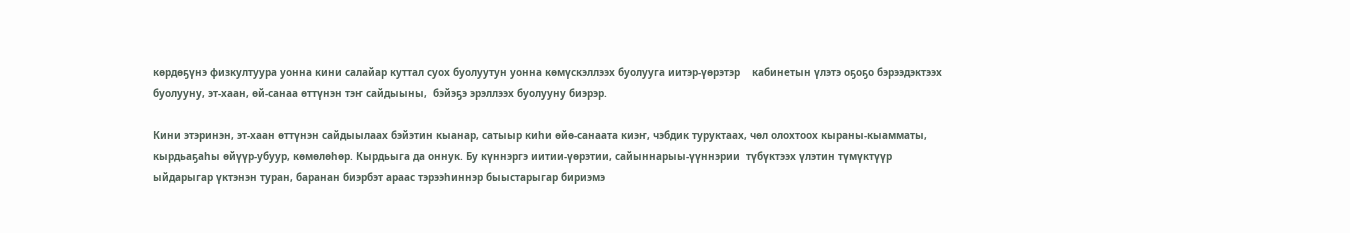көрдөҕүнэ физкултуура уонна кини салайар куттал суох буолуутун уонна көмүскэллээх буолууга иитэр-үөрэтэр    кабинетын үлэтэ оҕоҕо бэрээдэктээх буолууну, эт-хаан, өй-санаа өттүнэн тэҥ сайдыыны,  бэйэҕэ эрэллээх буолууну биэрэр.

Кини этэринэн, эт-хаан өттүнэн сайдыылаах бэйэтин кыанар, сатыыр киһи өйө-санаата киэҥ, чэбдик туруктаах, чөл олохтоох кыраны-кыамматы, кырдьаҕаһы өйүүр-убуур, көмөлөһөр. Кырдьыга да оннук. Бу күннэргэ иитии-үөрэтии, сайыннарыы-үүннэрии  түбүктээх үлэтин түмүктүүр ыйдарыгар үктэнэн туран, баранан биэрбэт араас тэрээһиннэр быыстарыгар бириэмэ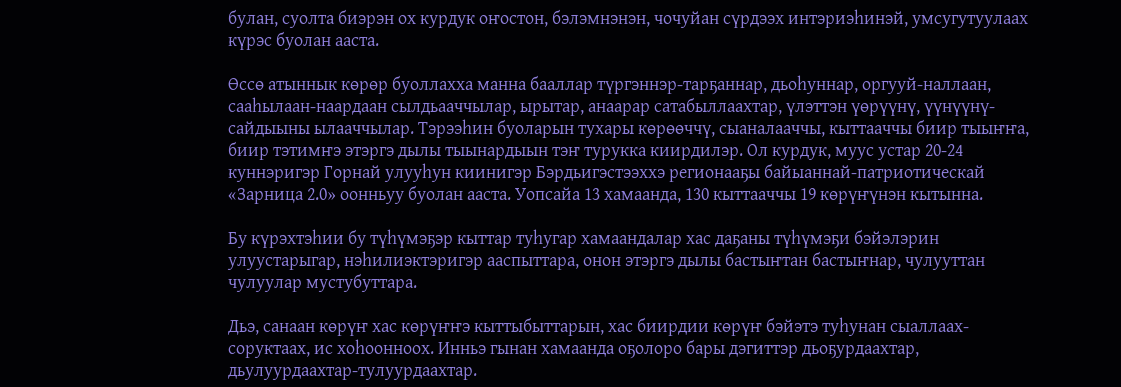булан, суолта биэрэн ох курдук оҥостон, бэлэмнэнэн, чочуйан сүрдээх интэриэһинэй, умсугутуулаах күрэс буолан ааста.

Өссө атыннык көрөр буоллахха манна бааллар түргэннэр-тарҕаннар, дьоһуннар, оргууй-наллаан, сааһылаан-наардаан сылдьааччылар, ырытар, анаарар сатабыллаахтар, үлэттэн үөрүүнү, үүнүүнү-сайдыыны ылааччылар. Тэрээһин буоларын тухары көрөөччү, сыаналааччы, кыттааччы биир тыыҥҥа, биир тэтимҥэ этэргэ дылы тыынардыын тэҥ турукка киирдилэр. Ол курдук, муус устар 20-24 куннэригэр Горнай улууһун киинигэр Бэрдьигэстээххэ регионааҕы байыаннай-патриотическай «Зарница 2.0» оонньуу буолан ааста. Уопсайа 13 хамаанда, 130 кыттааччы 19 көрүҥүнэн кытынна.

Бу күрэхтэһии бу түһүмэҕэр кыттар туһугар хамаандалар хас даҕаны түһүмэҕи бэйэлэрин улуустарыгар, нэһилиэктэригэр ааспыттара, онон этэргэ дылы бастыҥтан бастыҥнар, чулууттан чулуулар мустубуттара.

Дьэ, санаан көрүҥ хас көрүҥҥэ кыттыбыттарын, хас биирдии көрүҥ бэйэтэ туһунан сыаллаах-соруктаах, ис хоһоонноох. Инньэ гынан хамаанда оҕолоро бары дэгиттэр дьоҕурдаахтар, дьулуурдаахтар-тулуурдаахтар.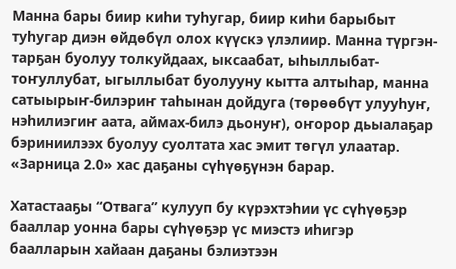Манна бары биир киһи туһугар, биир киһи барыбыт туһугар диэн өйдөбүл олох күүскэ үлэлиир. Манна түргэн-тарҕан буолуу толкуйдаах, ыксаабат, ыһыллыбат-тоҥуллубат, ыгыллыбат буолууну кытта алтыһар, манна сатыырыҥ-билэриҥ таһынан дойдуга (төрөөбүт улууһуҥ, нэһилиэгиҥ аата, аймах-билэ дьонуҥ), оҥорор дьыалаҕар бэриниилээх буолуу суолтата хас эмит төгүл улаатар.  «Зарница 2.0» хас даҕаны сүһүөҕүнэн барар.

Хатастааҕы “Отвага” кулууп бу күрэхтэһии үс сүһүөҕэр бааллар уонна бары сүһүөҕэр үс миэстэ иһигэр баалларын хайаан даҕаны бэлиэтээн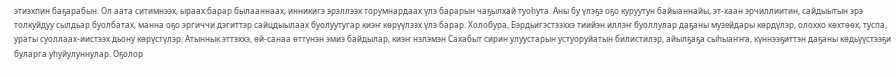этиэхпин баҕарабын. Ол аата ситимнээх, ыраах барар былааннаах, инникигэ эрэллээх торумнардаах үлэ барарын чаҕылхай туоһута. Аны бу үлэҕэ оҕо куруутун байыаннайы, эт-хаан эрчиллиитин, сайдыытын эрэ толкуйдуу сылдьар буолбатах, манна оҕо эргиччи дэгиттэр сайцдыылаах буолуутугар киэҥ көрүүлээх үлэ барар. Холобура, Бэрдьигэстээххэ тиийэн иллэҥ буоллулар даҕаны музейдары көрдүлэр, олоххо көхтөөх, туспа, ураты суоллаах-иистээх дьону көрүстүлэр. Атыннык эттэххэ, өй-санаа өттүнэн эмиэ байдылар, киэҥ нэлэмэн Сахабыт сирин улуустарын устуоруйатын билистилэр, айылҕаҕа сыһыаҥҥа, күннээҕиттэн даҕаны көдьүүстээҕи буларга уһуйулуннулар. Оҕолор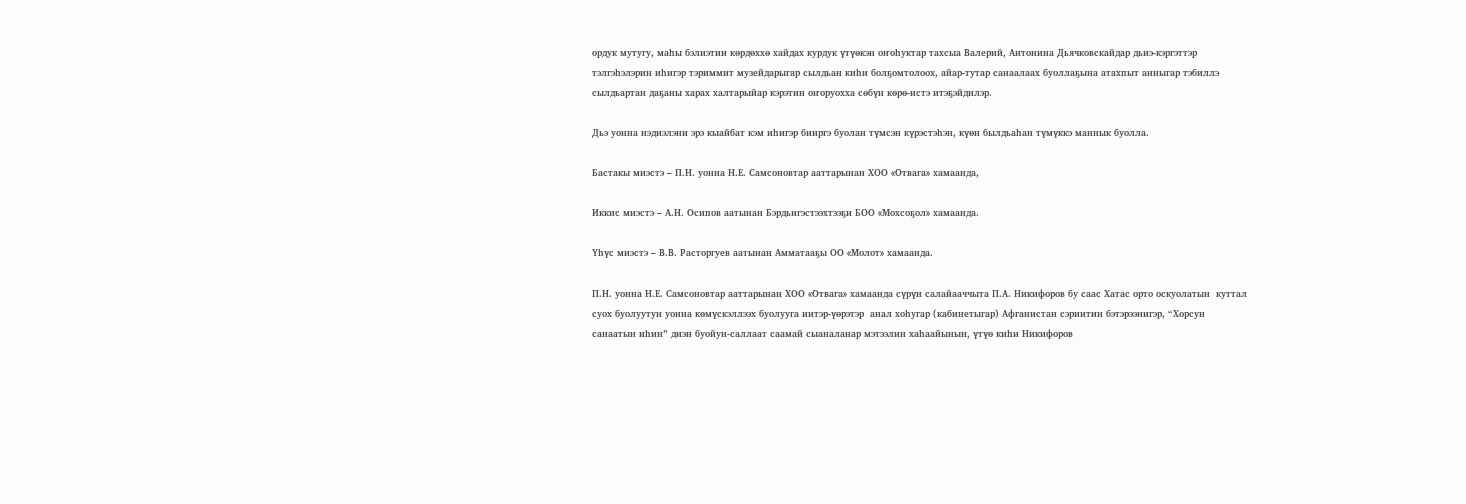ордук мутугу, маһы бэлиэтии көрдөххө хайдах курдук үтүөкэн оҥоһуктар тахсыа Валерий, Антонина Дьячковскайдар дьиэ-кэргэттэр тэлгэһэлэрин иһигэр тэриммит музейдарыгар сылдьан киһи болҕомтолоох, айар-тутар санаалаах буоллаҕына атахпыт анныгар тэбиллэ сылдьартан даҕаны харах халтарыйар кэрэтин оҥоруохха сөбүн көрө-истэ итэҕэйдилэр.

Дьэ уонна нэдиэлэни эрэ кыайбат кэм иһигэр бииргэ буолан түмсэн күрэстэһэн, күөн былдьаһан түмүккэ маннык буолла.

Бастакы миэстэ – П.Н. уонна Н.Е. Самсоновтар ааттарынан ХОО «Отвага» хамаанда,

Иккис миэстэ – А.Н. Осипов аатынан Бэрдьигэстээхтээҕи БОО «Мохсоҕол» хамаанда.

Үһүс миэстэ – В.В. Расторгуев аатынан Амматааҕы ОО «Молот» хамаанда.

П.Н. уонна Н.Е. Самсоновтар ааттарынан ХОО «Отвага» хамаанда сүрүн салайааччыта П.А. Никифоров бу саас Хатас орто оскуолатын  куттал суох буолуутун уонна көмүскэллээх буолууга иитэр-үөрэтэр  анал хоһугар (кабинетыгар) Афганистан сэриитин бэтэрээнигэр, “Хорсун санаатын иһин” диэн буойун-саллаат саамай сыаналанар мэтээлин хаһаайынын, үтүө киһи Никифоров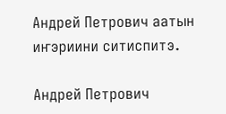Андрей Петрович аатын иҥэриини ситиспитэ.

Андрей Петрович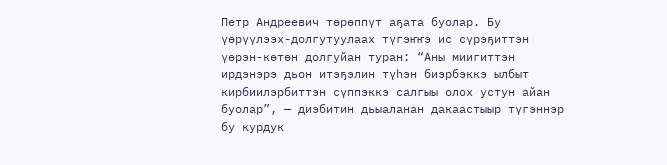Петр Андреевич төрөппүт аҕата буолар. Бу үөрүүлээх-долгутуулаах түгэҥҥэ ис сүрэҕиттэн үөрэн-көтөн долгуйан туран: “Аны миигиттэн ирдэнэрэ дьон итэҕэлин түһэн биэрбэккэ ылбыт кирбиилэрбиттэн сүппэккэ салгыы олох устун айан буолар”, — диэбитин дьыаланан дакаастыыр түгэннэр бу курдук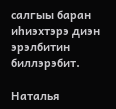салгыы баран иһиэхтэрэ диэн эрэлбитин биллэрэбит.

Наталья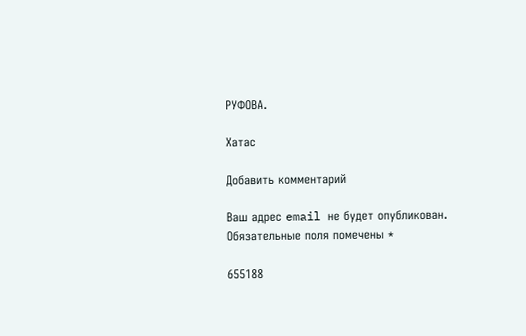РУФОВА.

Хатас

Добавить комментарий

Ваш адрес email не будет опубликован. Обязательные поля помечены *

655188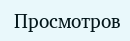Просмотров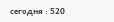сегодня : 520